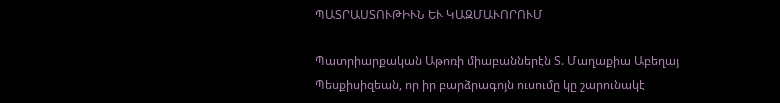ՊԱՏՐԱՍՏՈՒԹԻՒՆ ԵՒ ԿԱԶՄԱՒՈՐՈՒՄ

Պատրիարքական Աթոռի միաբաններէն Տ. Մաղաքիա Աբեղայ Պեսքիսիզեան, որ իր բարձրագոյն ուսումը կը շարունակէ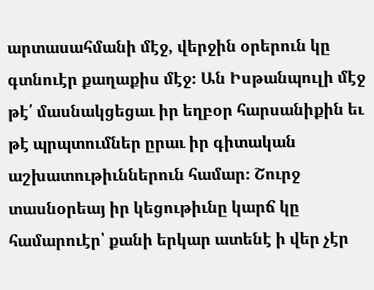արտասահմանի մէջ, վերջին օրերուն կը գտնուէր քաղաքիս մէջ։ Ան Իսթանպուլի մէջ թէ՛ մասնակցեցաւ իր եղբօր հարսանիքին եւ թէ պրպտումներ ըրաւ իր գիտական աշխատութիւններուն համար։ Շուրջ տասնօրեայ իր կեցութիւնը կարճ կը համարուէր՝ քանի երկար ատենէ ի վեր չէր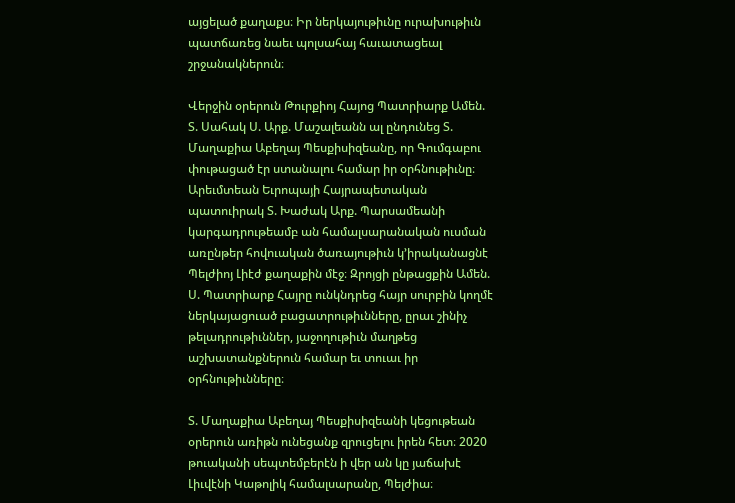այցելած քաղաքս։ Իր ներկայութիւնը ուրախութիւն պատճառեց նաեւ պոլսահայ հաւատացեալ շրջանակներուն։

Վերջին օրերուն Թուրքիոյ Հայոց Պատրիարք Ամեն. Տ. Սահակ Ս. Արք. Մաշալեանն ալ ընդունեց Տ. Մաղաքիա Աբեղայ Պեսքիսիզեանը, որ Գումգաբու փութացած էր ստանալու համար իր օրհնութիւնը։ Արեւմտեան Եւրոպայի Հայրապետական պատուիրակ Տ. Խաժակ Արք. Պարսամեանի կարգադրութեամբ ան համալսարանական ուսման առընթեր հովուական ծառայութիւն կ՚իրականացնէ Պելժիոյ Լիէժ քաղաքին մէջ։ Զրոյցի ընթացքին Ամեն. Ս. Պատրիարք Հայրը ունկնդրեց հայր սուրբին կողմէ ներկայացուած բացատրութիւնները, ըրաւ շինիչ թելադրութիւններ, յաջողութիւն մաղթեց աշխատանքներուն համար եւ տուաւ իր օրհնութիւնները։

Տ. Մաղաքիա Աբեղայ Պեսքիսիզեանի կեցութեան օրերուն առիթն ունեցանք զրուցելու իրեն հետ։ 2020 թուականի սեպտեմբերէն ի վեր ան կը յաճախէ Լիւվէնի Կաթոլիկ համալսարանը, Պելժիա։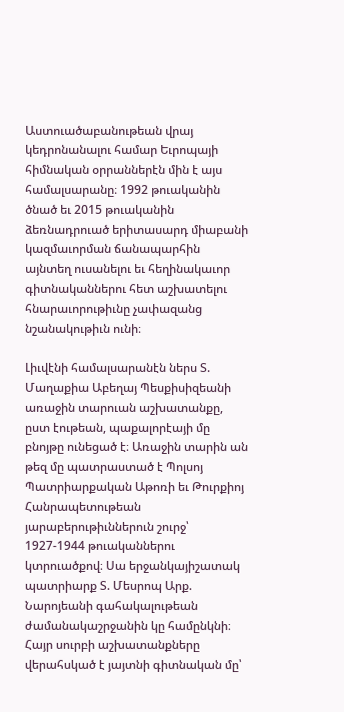Աստուածաբանութեան վրայ կեդրոնանալու համար Եւրոպայի հիմնական օրրաններէն մին է այս համալսարանը։ 1992 թուականին ծնած եւ 2015 թուականին ձեռնադրուած երիտասարդ միաբանի կազմաւորման ճանապարհին այնտեղ ուսանելու եւ հեղինակաւոր գիտնականներու հետ աշխատելու հնարաւորութիւնը չափազանց նշանակութիւն ունի։

Լիւվէնի համալսարանէն ներս Տ. Մաղաքիա Աբեղայ Պեսքիսիզեանի առաջին տարուան աշխատանքը, ըստ էութեան, պաքալորէայի մը բնոյթը ունեցած է։ Առաջին տարին ան թեզ մը պատրաստած է Պոլսոյ Պատրիարքական Աթոռի եւ Թուրքիոյ Հանրապետութեան յարաբերութիւններուն շուրջ՝ 1927-1944 թուականներու կտրուածքով։ Սա երջանկայիշատակ պատրիարք Տ. Մեսրոպ Արք. Նարոյեանի գահակալութեան ժամանակաշրջանին կը համընկնի։ Հայր սուրբի աշխատանքները վերահսկած է յայտնի գիտնական մը՝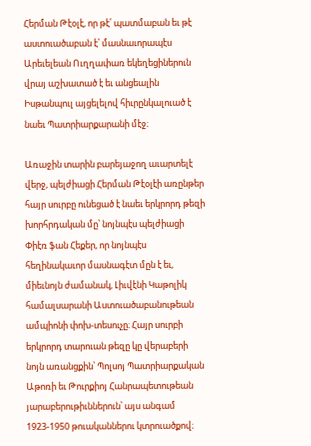Հերման Թէօլէ, որ թէ՛ պատմաբան եւ թէ աստուածաբան է՝ մասնաւորապէս Արեւելեան Ուղղափառ եկեղեցիներուն վրայ աշխատած է եւ անցեալին Իսթանպուլ այցելելով հիւրընկալուած է նաեւ Պատրիարքարանի մէջ։

Առաջին տարին բարեյաջող աւարտելէ վերջ, պելժիացի Հերման Թէօլէի առընթեր հայր սուրբը ունեցած է նաեւ երկրորդ թեզի խորհրդական մը՝ նոյնպէս պելժիացի Փիէռ ֆան Հեքեր, որ նոյնպէս հեղինակաւոր մասնագէտ մըն է եւ, միեւնոյն ժամանակ, Լիւվէնի Կաթոլիկ համալսարանի Աստուածաբանութեան ամպիոնի փոխ-տեսուչը։ Հայր սուրբի երկրորդ տարուան թեզը կը վերաբերի նոյն առանցքին՝ Պոլսոյ Պատրիարքական Աթոռի եւ Թուրքիոյ Հանրապետութեան յարաբերութիւններուն՝ այս անգամ 1923-1950 թուականներու կտրուածքով։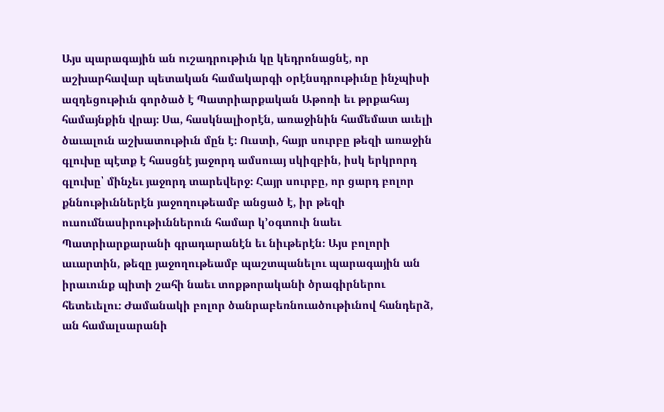Այս պարագային ան ուշադրութիւն կը կեդրոնացնէ, որ աշխարհավար պետական համակարգի օրէնսդրութիւնը ինչպիսի ազդեցութիւն գործած է Պատրիարքական Աթոռի եւ թրքահայ համայնքին վրայ։ Սա, հասկնալիօրէն, առաջինին համեմատ աւելի ծաւալուն աշխատութիւն մըն է։ Ուստի, հայր սուրբը թեզի առաջին գլուխը պէտք է հասցնէ յաջորդ ամսուայ սկիզբին, իսկ երկրորդ գլուխը՝ մինչեւ յաջորդ տարեվերջ։ Հայր սուրբը, որ ցարդ բոլոր քննութիւններէն յաջողութեամբ անցած է, իր թեզի ուսումնասիրութիւններուն համար կ՚օգտուի նաեւ Պատրիարքարանի գրադարանէն եւ նիւթերէն։ Այս բոլորի աւարտին, թեզը յաջողութեամբ պաշտպանելու պարագային ան իրաւունք պիտի շահի նաեւ տոքթորականի ծրագիրներու հետեւելու։ Ժամանակի բոլոր ծանրաբեռնուածութիւնով հանդերձ, ան համալսարանի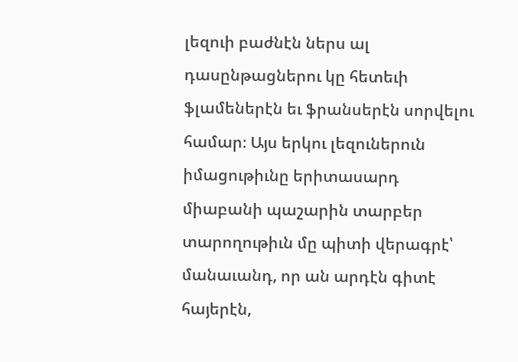լեզուի բաժնէն ներս ալ դասընթացներու կը հետեւի ֆլամեներէն եւ ֆրանսերէն սորվելու համար։ Այս երկու լեզուներուն իմացութիւնը երիտասարդ միաբանի պաշարին տարբեր տարողութիւն մը պիտի վերագրէ՝ մանաւանդ, որ ան արդէն գիտէ հայերէն,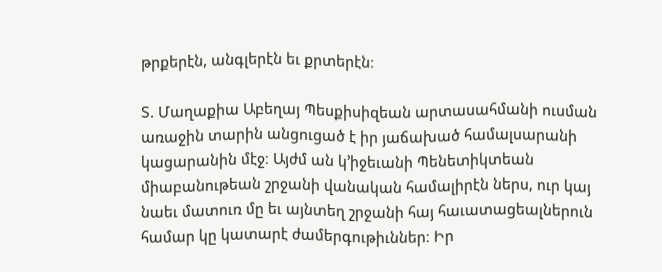թրքերէն, անգլերէն եւ քրտերէն։

Տ. Մաղաքիա Աբեղայ Պեսքիսիզեան արտասահմանի ուսման առաջին տարին անցուցած է իր յաճախած համալսարանի կացարանին մէջ։ Այժմ ան կ՚իջեւանի Պենետիկտեան միաբանութեան շրջանի վանական համալիրէն ներս, ուր կայ նաեւ մատուռ մը եւ այնտեղ շրջանի հայ հաւատացեալներուն համար կը կատարէ ժամերգութիւններ։ Իր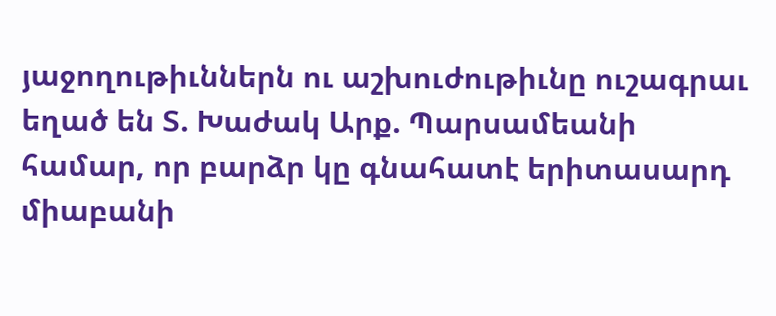յաջողութիւններն ու աշխուժութիւնը ուշագրաւ եղած են Տ. Խաժակ Արք. Պարսամեանի համար, որ բարձր կը գնահատէ երիտասարդ միաբանի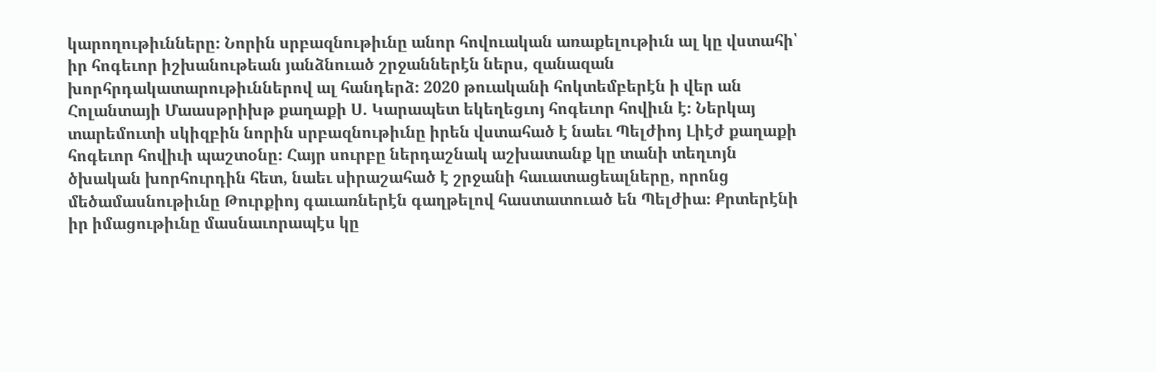կարողութիւնները։ Նորին սրբազնութիւնը անոր հովուական առաքելութիւն ալ կը վստահի՝ իր հոգեւոր իշխանութեան յանձնուած շրջաններէն ներս, զանազան խորհրդակատարութիւններով ալ հանդերձ։ 2020 թուականի հոկտեմբերէն ի վեր ան Հոլանտայի Մաասթրիխթ քաղաքի Ս. Կարապետ եկեղեցւոյ հոգեւոր հովիւն է։ Ներկայ տարեմուտի սկիզբին նորին սրբազնութիւնը իրեն վստահած է նաեւ Պելժիոյ Լիէժ քաղաքի հոգեւոր հովիւի պաշտօնը։ Հայր սուրբը ներդաշնակ աշխատանք կը տանի տեղւոյն ծխական խորհուրդին հետ, նաեւ սիրաշահած է շրջանի հաւատացեալները, որոնց մեծամասնութիւնը Թուրքիոյ գաւառներէն գաղթելով հաստատուած են Պելժիա։ Քրտերէնի իր իմացութիւնը մասնաւորապէս կը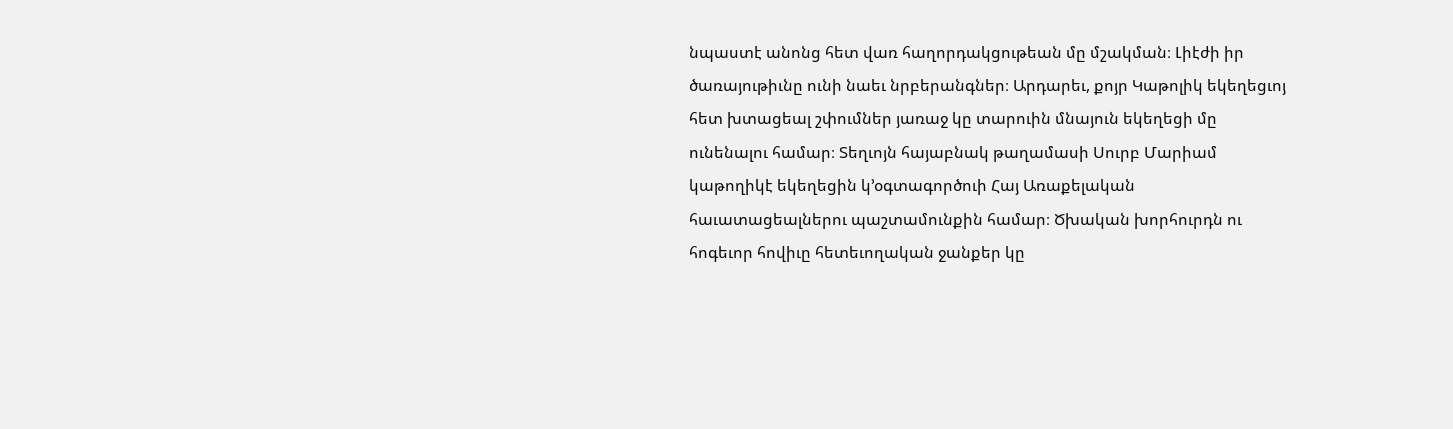նպաստէ անոնց հետ վառ հաղորդակցութեան մը մշակման։ Լիէժի իր ծառայութիւնը ունի նաեւ նրբերանգներ։ Արդարեւ, քոյր Կաթոլիկ եկեղեցւոյ հետ խտացեալ շփումներ յառաջ կը տարուին մնայուն եկեղեցի մը ունենալու համար։ Տեղւոյն հայաբնակ թաղամասի Սուրբ Մարիամ կաթողիկէ եկեղեցին կ՚օգտագործուի Հայ Առաքելական հաւատացեալներու պաշտամունքին համար։ Ծխական խորհուրդն ու հոգեւոր հովիւը հետեւողական ջանքեր կը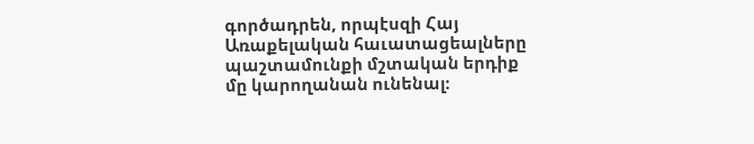գործադրեն, որպէսզի Հայ Առաքելական հաւատացեալները պաշտամունքի մշտական երդիք մը կարողանան ունենալ։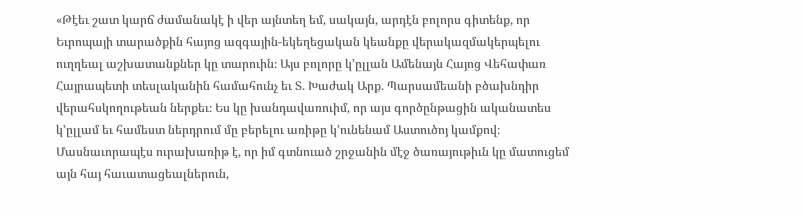«Թէեւ շատ կարճ ժամանակէ ի վեր այնտեղ եմ, սակայն, արդէն բոլորս գիտենք, որ Եւրոպայի տարածքին հայոց ազգային-եկեղեցական կեանքը վերակազմակերպելու ուղղեալ աշխատանքներ կը տարուին։ Այս բոլորը կ՚ըլլան Ամենայն Հայոց Վեհափառ Հայրապետի տեսլականին համահունչ եւ Տ. Խաժակ Արք. Պարսամեանի բծախնդիր վերահսկողութեան ներքեւ։ Ես կը խանդավառուիմ, որ այս գործընթացին ականատես կ՚ըլլամ եւ համեստ ներդրում մը բերելու առիթը կ՚ունենամ Աստուծոյ կամքով։ Մասնաւորապէս ուրախառիթ է, որ իմ գտնուած շրջանին մէջ ծառայութիւն կը մատուցեմ այն հայ հաւատացեալներուն,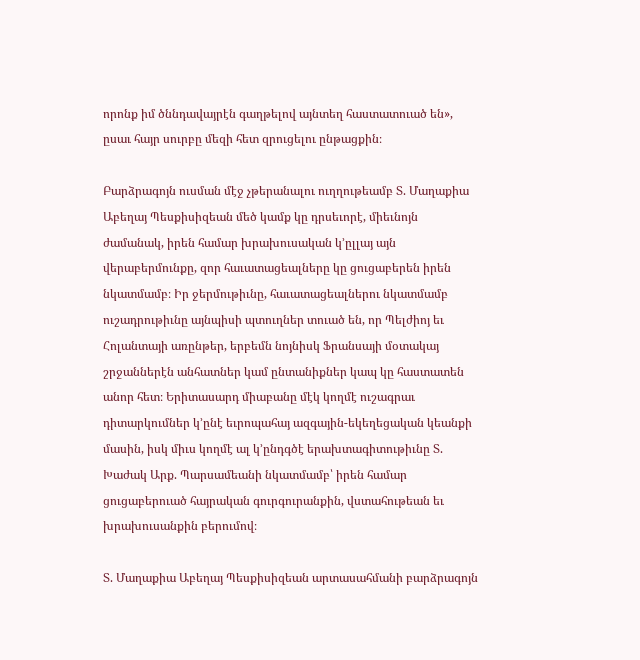որոնք իմ ծննդավայրէն գաղթելով այնտեղ հաստատուած են», ըսաւ հայր սուրբը մեզի հետ զրուցելու ընթացքին։

Բարձրագոյն ուսման մէջ չթերանալու ուղղութեամբ Տ. Մաղաքիա Աբեղայ Պեսքիսիզեան մեծ կամք կը դրսեւորէ, միեւնոյն ժամանակ, իրեն համար խրախուսական կ՚ըլլայ այն վերաբերմունքը, զոր հաւատացեալները կը ցուցաբերեն իրեն նկատմամբ։ Իր ջերմութիւնը, հաւատացեալներու նկատմամբ ուշադրութիւնը այնպիսի պտուղներ տուած են, որ Պելժիոյ եւ Հոլանտայի առընթեր, երբեմն նոյնիսկ Ֆրանսայի մօտակայ շրջաններէն անհատներ կամ ընտանիքներ կապ կը հաստատեն անոր հետ։ Երիտասարդ միաբանը մէկ կողմէ ուշագրաւ դիտարկումներ կ՚ընէ եւրոպահայ ազգային-եկեղեցական կեանքի մասին, իսկ միւս կողմէ ալ կ՚ընդգծէ երախտագիտութիւնը Տ. Խաժակ Արք. Պարսամեանի նկատմամբ՝ իրեն համար ցուցաբերուած հայրական գուրգուրանքին, վստահութեան եւ խրախուսանքին բերումով։

Տ. Մաղաքիա Աբեղայ Պեսքիսիզեան արտասահմանի բարձրագոյն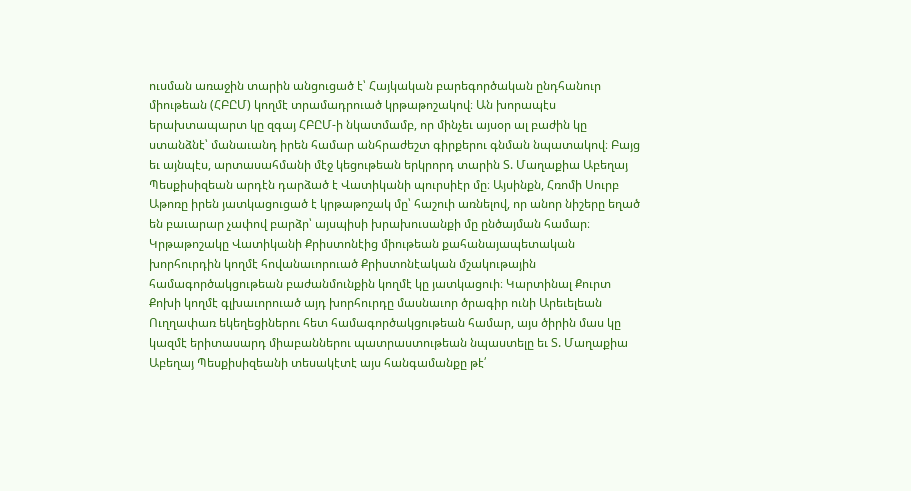ուսման առաջին տարին անցուցած է՝ Հայկական բարեգործական ընդհանուր միութեան (ՀԲԸՄ) կողմէ տրամադրուած կրթաթոշակով։ Ան խորապէս երախտապարտ կը զգայ ՀԲԸՄ-ի նկատմամբ, որ մինչեւ այսօր ալ բաժին կը ստանձնէ՝ մանաւանդ իրեն համար անհրաժեշտ գիրքերու գնման նպատակով։ Բայց եւ այնպէս, արտասահմանի մէջ կեցութեան երկրորդ տարին Տ. Մաղաքիա Աբեղայ Պեսքիսիզեան արդէն դարձած է Վատիկանի պուրսիէր մը։ Այսինքն, Հռոմի Սուրբ Աթոռը իրեն յատկացուցած է կրթաթոշակ մը՝ հաշուի առնելով, որ անոր նիշերը եղած են բաւարար չափով բարձր՝ այսպիսի խրախուսանքի մը ընծայման համար։ Կրթաթոշակը Վատիկանի Քրիստոնէից միութեան քահանայապետական խորհուրդին կողմէ հովանաւորուած Քրիստոնէական մշակութային համագործակցութեան բաժանմունքին կողմէ կը յատկացուի։ Կարտինալ Քուրտ Քոխի կողմէ գլխաւորուած այդ խորհուրդը մասնաւոր ծրագիր ունի Արեւելեան Ուղղափառ եկեղեցիներու հետ համագործակցութեան համար, այս ծիրին մաս կը կազմէ երիտասարդ միաբաններու պատրաստութեան նպաստելը եւ Տ. Մաղաքիա Աբեղայ Պեսքիսիզեանի տեսակէտէ այս հանգամանքը թէ՛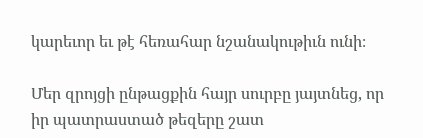կարեւոր եւ թէ հեռահար նշանակութիւն ունի։

Մեր զրոյցի ընթացքին հայր սուրբը յայտնեց, որ իր պատրաստած թեզերը շատ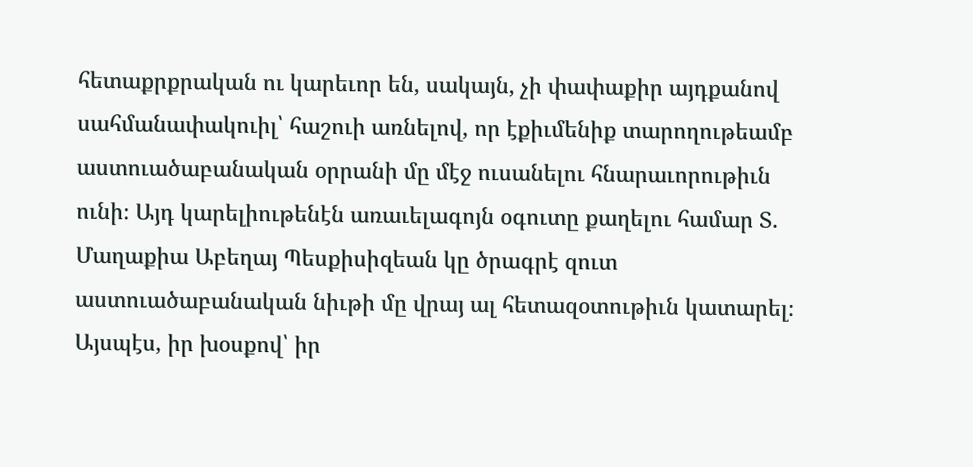հետաքրքրական ու կարեւոր են, սակայն, չի փափաքիր այդքանով սահմանափակուիլ՝ հաշուի առնելով, որ էքիւմենիք տարողութեամբ աստուածաբանական օրրանի մը մէջ ուսանելու հնարաւորութիւն ունի։ Այդ կարելիութենէն առաւելագոյն օգուտը քաղելու համար Տ. Մաղաքիա Աբեղայ Պեսքիսիզեան կը ծրագրէ զուտ աստուածաբանական նիւթի մը վրայ ալ հետազօտութիւն կատարել։ Այսպէս, իր խօսքով՝ իր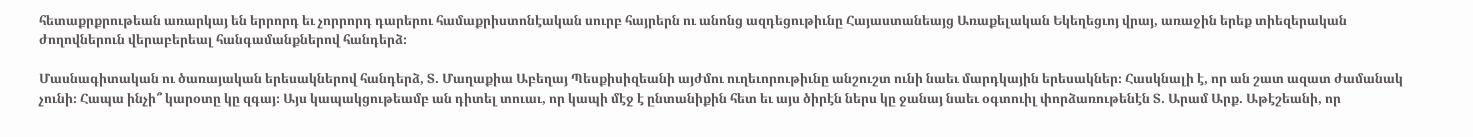հետաքրքրութեան առարկայ են երրորդ եւ չորրորդ դարերու համաքրիստոնէական սուրբ հայրերն ու անոնց ազդեցութիւնը Հայաստանեայց Առաքելական Եկեղեցւոյ վրայ, առաջին երեք տիեզերական ժողովներուն վերաբերեալ հանգամանքներով հանդերձ։

Մասնագիտական ու ծառայական երեսակներով հանդերձ, Տ. Մաղաքիա Աբեղայ Պեսքիսիզեանի այժմու ուղեւորութիւնը անշուշտ ունի նաեւ մարդկային երեսակներ։ Հասկնալի է, որ ան շատ ազատ ժամանակ չունի։ Հապա ինչի՞ կարօտը կը զգայ։ Այս կապակցութեամբ ան դիտել տուաւ, որ կապի մէջ է ընտանիքին հետ եւ այս ծիրէն ներս կը ջանայ նաեւ օգտուիլ փորձառութենէն Տ. Արամ Արք. Աթէշեանի, որ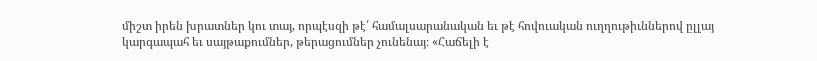միշտ իրեն խրատներ կու տայ, որպէսզի թէ՛ համալսարանական եւ թէ հովուական ուղղութիւններով ըլլայ կարգապահ եւ սայթաքումներ, թերացումներ չունենայ։ «Հաճելի է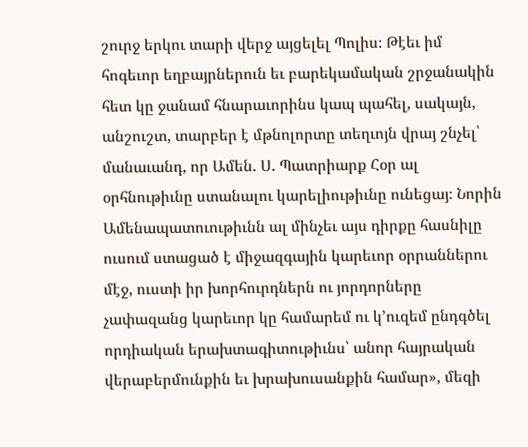շուրջ երկու տարի վերջ այցելել Պոլիս։ Թէեւ իմ հոգեւոր եղբայրներուն եւ բարեկամական շրջանակին հետ կը ջանամ հնարաւորինս կապ պահել, սակայն, անշուշտ, տարբեր է մթնոլորտը տեղւոյն վրայ շնչել՝ մանաւանդ, որ Ամեն. Ս. Պատրիարք Հօր ալ օրհնութիւնը ստանալու կարելիութիւնը ունեցայ։ Նորին Ամենապատուութիւնն ալ մինչեւ այս դիրքը հասնիլը ուսում ստացած է միջազգային կարեւոր օրրաններու մէջ, ուստի իր խորհուրդներն ու յորդորները չափազանց կարեւոր կը համարեմ ու կ՚ուզեմ ընդգծել որդիական երախտագիտութիւնս՝ անոր հայրական վերաբերմունքին եւ խրախուսանքին համար», մեզի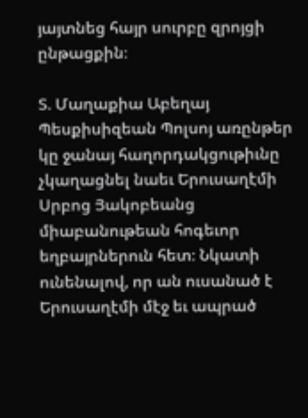յայտնեց հայր սուրբը զրոյցի ընթացքին։

Տ. Մաղաքիա Աբեղայ Պեսքիսիզեան Պոլսոյ առընթեր կը ջանայ հաղորդակցութիւնը չկաղացնել նաեւ Երուսաղէմի Սրբոց Յակոբեանց միաբանութեան հոգեւոր եղբայրներուն հետ։ Նկատի ունենալով, որ ան ուսանած է Երուսաղէմի մէջ եւ ապրած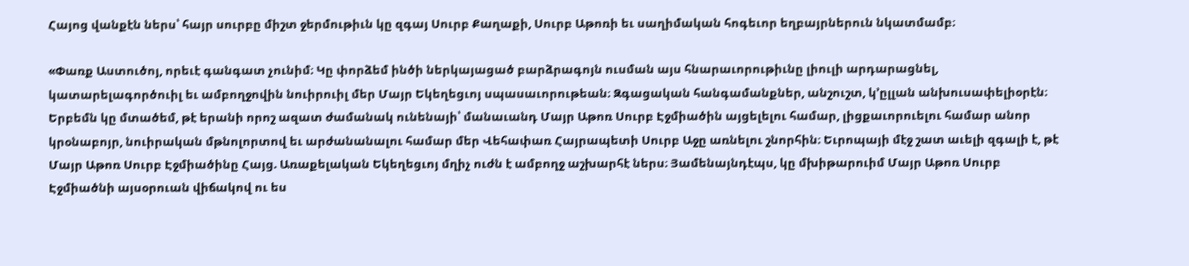Հայոց վանքէն ներս՝ հայր սուրբը միշտ ջերմութիւն կը զգայ Սուրբ Քաղաքի, Սուրբ Աթոռի եւ սաղիմական հոգեւոր եղբայրներուն նկատմամբ։

«Փառք Աստուծոյ, որեւէ գանգատ չունիմ։ Կը փորձեմ ինծի ներկայացած բարձրագոյն ուսման այս հնարաւորութիւնը լիուլի արդարացնել, կատարելագործուիլ եւ ամբողջովին նուիրուիլ մեր Մայր Եկեղեցւոյ սպասաւորութեան։ Զգացական հանգամանքներ, անշուշտ, կ՚ըլլան անխուսափելիօրէն։ Երբեմն կը մտածեմ, թէ երանի որոշ ազատ ժամանակ ունենայի՝ մանաւանդ Մայր Աթոռ Սուրբ Էջմիածին այցելելու համար, լիցքաւորուելու համար անոր կրօնաբոյր, նուիրական մթնոլորտով եւ արժանանալու համար մեր Վեհափառ Հայրապետի Սուրբ Աջը առնելու շնորհին։ Եւրոպայի մէջ շատ աւելի զգալի է, թէ Մայր Աթոռ Սուրբ Էջմիածինը Հայց. Առաքելական Եկեղեցւոյ մղիչ ուժն է ամբողջ աշխարհէ ներս։ Յամենայնդէպս, կը մխիթարուիմ Մայր Աթոռ Սուրբ Էջմիածնի այսօրուան վիճակով ու ես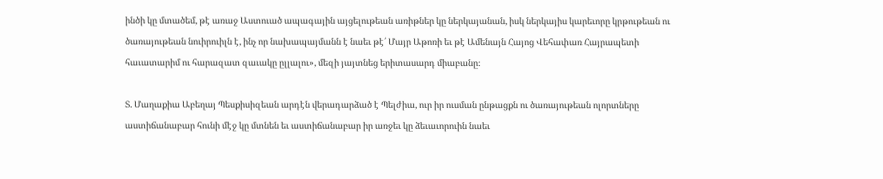ինծի կը մտածեմ, թէ առաջ Աստուած ապագային այցելութեան առիթներ կը ներկայանան, իսկ ներկայիս կարեւորը կրթութեան ու ծառայութեան նուիրուիլն է, ինչ որ նախապայմանն է նաեւ թէ՛ Մայր Աթոռի եւ թէ Ամենայն Հայոց Վեհափառ Հայրապետի հաւատարիմ ու հարազատ զաւակը ըլլալու», մեզի յայտնեց երիտասարդ միաբանը։

Տ. Մաղաքիա Աբեղայ Պեսքիսիզեան արդէն վերադարձած է Պելժիա, ուր իր ուսման ընթացքն ու ծառայութեան ոլորտները աստիճանաբար հունի մէջ կը մտնեն եւ աստիճանաբար իր առջեւ կը ձեւաւորուին նաեւ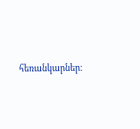հեռանկարներ։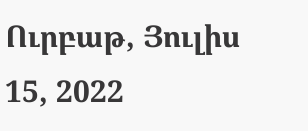Ուրբաթ, Յուլիս 15, 2022